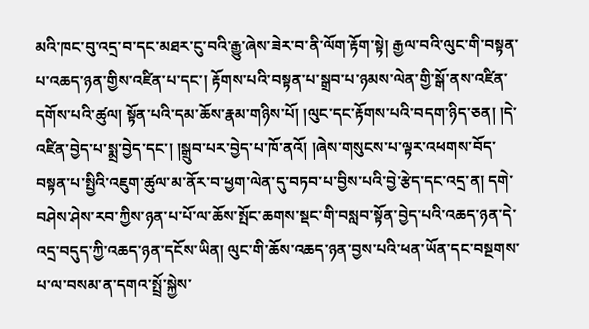མའི་ཁང་བུ་འདྲ་བ་དང་མཐར་ངུ་བའི་རྒྱུ་ཞེས་ཟེར་བ་ནི་ལོག་རྟོག་སྟེ། རྒྱལ་བའི་ལུང་གི་བསྟན་པ་འཆད་ཉན་གྱིས་འཛིན་པ་དང་། རྟོགས་པའི་བསྟན་པ་སྒྲབ་པ་ཉམས་ལེན་གྱི་སྒོ་ནས་འཛིན་དགོས་པའི་ཚུལ། སྟོན་པའི་དམ་ཆོས་རྣམ་གཉིས་པོ། །ལུང་དང་རྟོགས་པའི་བདག་ཉིད་ཅན། །དེ་འཛིན་བྱེད་པ་སྨྲ་བྱེད་དང་། །སྒྲུབ་པར་བྱེད་པ་ཁོ་ནའོ། །ཞེས་གསུངས་པ་ལྟར་འཕགས་བོད་བསྟན་པ་སྤྱིའི་འཇུག་ཚུལ་མ་ནོར་བ་ཕྱག་ལེན་དུ་བཏབ་པ་བྱིས་པའི་བྱེ་རྩེད་དང་འདྲ་ན། དགེ་བཤེས་ཤེས་རབ་ཀྱིས་ཉན་པ་པོ་ལ་ཆོས་སྤོང་ཆགས་སྡང་གི་བསླབ་སྟོན་བྱེད་པའི་འཆད་ཉན་དེ་འདྲ་བདུད་ཀྱི་འཆད་ཉན་དངོས་ཡིན། ལུང་གི་ཆོས་འཆད་ཉན་བྱས་པའི་ཕན་ཡོན་དང་བསྔགས་པ་ལ་བསམ་ན་དགའ་སྤྲོ་སྐྱེས་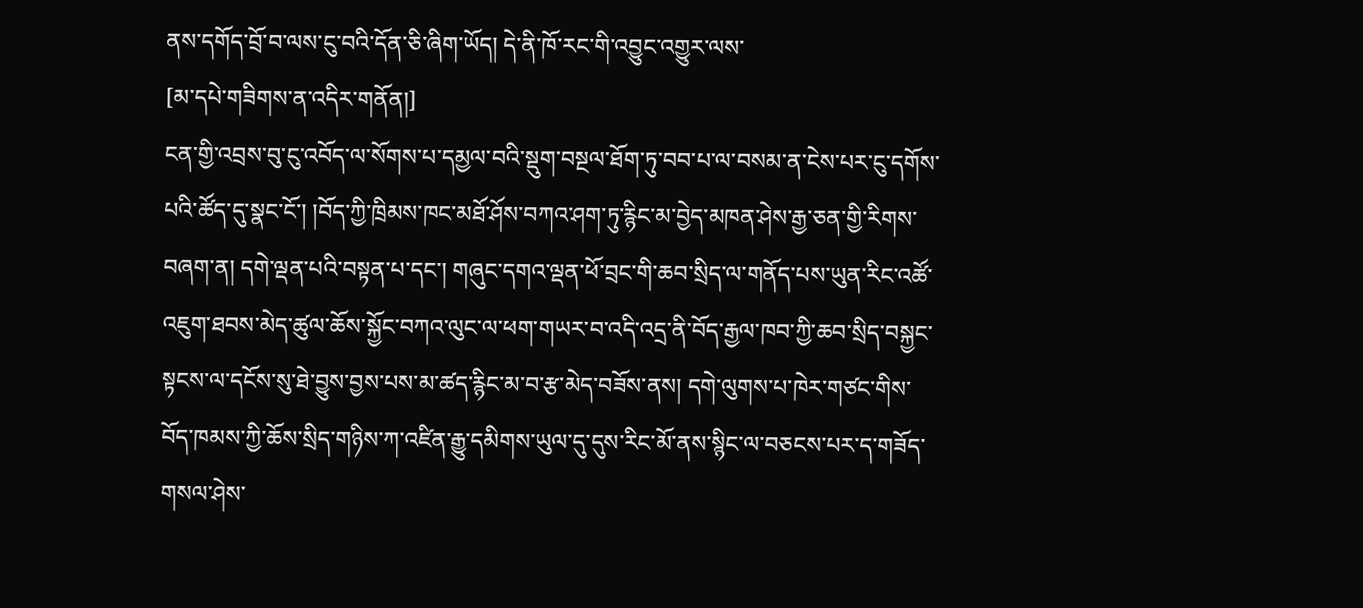ནས་དགོད་བྲོ་བ་ལས་ངུ་བའི་དོན་ཅི་ཞིག་ཡོད། དེ་ནི་ཁོ་རང་གི་འབྱུང་འགྱུར་ལས་
[མ་དཔེ་གཟིགས་ན་འདིར་གནོན།]
ངན་གྱི་འབྲས་བུ་ངུ་འབོད་ལ་སོགས་པ་དམྱལ་བའི་སྡུག་བསྔལ་ཐོག་ཏུ་བབ་པ་ལ་བསམ་ན་ངེས་པར་ངུ་དགོས་པའི་ཚོད་དུ་སྣང་ངོ་། །བོད་ཀྱི་ཁྲིམས་ཁང་མཐོ་ཤོས་བཀའ་ཤག་ཏུ་རྙིང་མ་བྱེད་མཁན་ཤེས་རྒྱ་ཅན་གྱི་རིགས་བཞག་ན། དགེ་ལྡན་པའི་བསྟན་པ་དང་། གཞུང་དགའ་ལྡན་ཕོ་བྲང་གི་ཆབ་སྲིད་ལ་གནོད་པས་ཡུན་རིང་འཚོ་འཇུག་ཐབས་མེད་ཚུལ་ཆོས་སྐྱོང་བཀའ་ལུང་ལ་ཕག་གཡར་བ་འདི་འདྲ་ནི་བོད་རྒྱལ་ཁབ་ཀྱི་ཆབ་སྲིད་བསྐྱང་སྟངས་ལ་དངོས་སུ་ཐེ་བྱུས་བྱས་པས་མ་ཚད་རྙིང་མ་བ་རྩ་མེད་བཟོས་ནས། དགེ་ལུགས་པ་ཁེར་གཙང་གིས་བོད་ཁམས་ཀྱི་ཆོས་སྲིད་གཉིས་ཀ་འཛིན་རྒྱུ་དམིགས་ཡུལ་དུ་དུས་རིང་མོ་ནས་སྙིང་ལ་བཅངས་པར་ད་གཟོད་གསལ་ཤེས་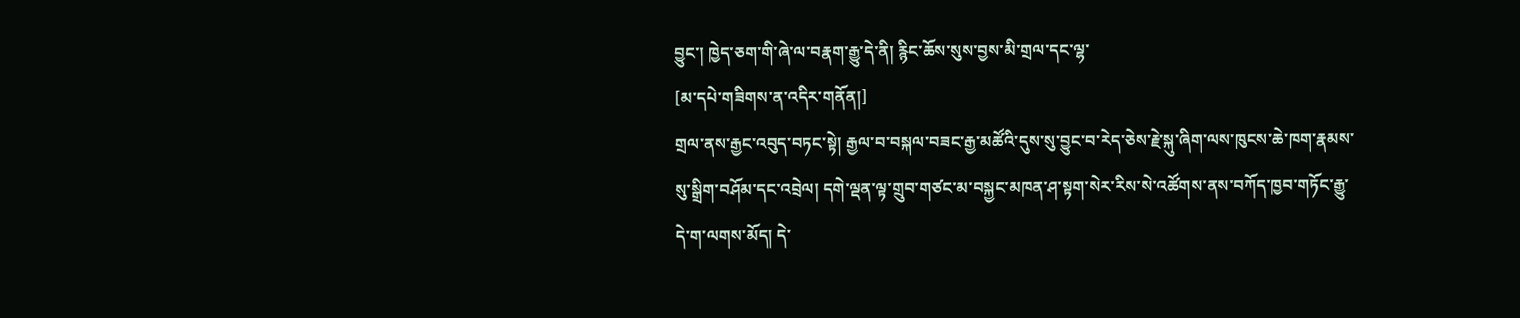བྱུང་། ཁྱེད་ཅག་གི་ཞེ་ལ་བརྣག་རྒྱུ་དེ་ནི། རྙིང་ཆོས་སུས་བྱས་མི་གྲལ་དང་ལྷ་
[མ་དཔེ་གཟིགས་ན་འདིར་གནོན།]
གྲལ་ནས་རྒྱང་འབུད་བཏང་སྟེ། རྒྱལ་བ་བསྐལ་བཟང་རྒྱ་མཚོའི་དུས་སུ་བྱུང་བ་རེད་ཅེས་རྗེ་སྐུ་ཞིག་ལས་ཁུངས་ཆེ་ཁག་རྣམས་སུ་སྒྲིག་བཤོམ་དང་འབྲེལ། དགེ་ལྡན་ལྟ་གྲུབ་གཙང་མ་བསྐྱང་མཁན་ཤ་སྟག་སེར་རིས་སེ་འཚོགས་ནས་བཀོད་ཁྱབ་གཏོང་རྒྱུ་དེ་ག་ལགས་མོད། དེ་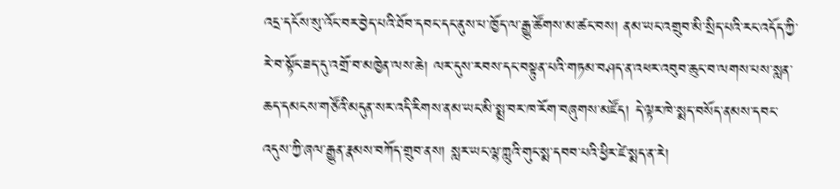འདྲ་དངོས་སུ་འོང་བར་བྱེད་པའི་ཐོབ་དབང་དང་ནུས་པ་ཁྱོད་ལ་རྒྱུ་ཚོགས་མ་ཚང་བས། ནམ་ཡང་འགྲུབ་མི་སྲིད་པའི་རང་འདོད་ཀྱི་རེ་བ་སྟོང་ཟད་དུ་འགྲོ་བ་མཁྱེན་ལས་ཆེ། ལར་དུས་རབས་དང་བསྟུན་པའི་གཏམ་བཤད་ན་འཕར་འབུབ་ཆུང་བ་ལགས་པས་སླན་ཆད་དམངས་གཙོའི་མདུན་སར་འདི་རིགས་ནམ་ཡང་མི་སྨྲ་བར་ཁ་རོག་བཞུགས་མཛོད། དེ་ལྟར་ཁེ་སྨད་བསོད་ནམས་དབང་འདུས་ཀྱི་ཞལ་རྒྱུན་རྣམས་བཀོད་གྲུབ་ནས། སླར་ཡང་ལྷ་ཀླུའི་གུང་སྨ་དབབ་པའི་ཕྱིར་ཛེ་སྨད་ན་རེ།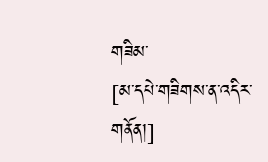གཟིམ་
[མ་དཔེ་གཟིགས་ན་འདིར་གནོན།]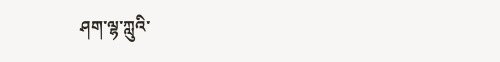ཤག་ལྷ་ཀླུའི་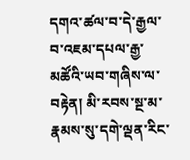དགའ་ཚལ་བ་དེ་རྒྱལ་བ་འཇམ་དཔལ་རྒྱ་མཚོའི་ཡབ་གཞིས་ལ་བརྟེན། མི་རབས་སྔ་མ་རྣམས་སུ་དགེ་ལྡན་རིང་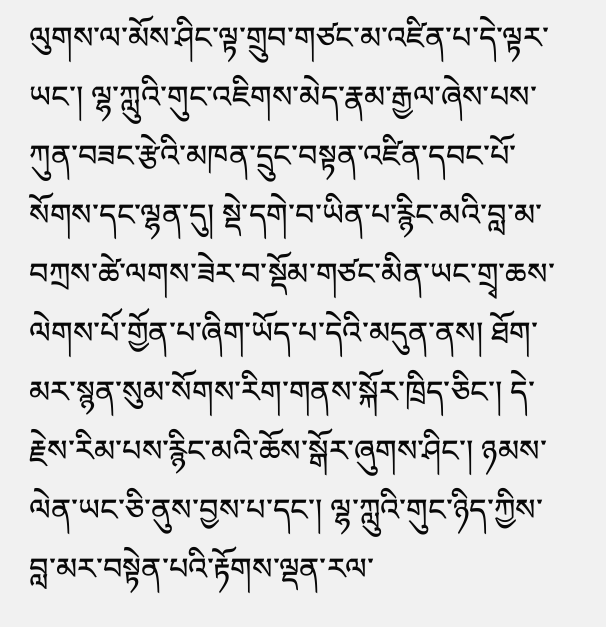ལུགས་ལ་མོས་ཤིང་ལྟ་གྲུབ་གཙང་མ་འཛིན་པ་དེ་ལྟར་ཡང་། ལྷ་ཀླུའི་གུང་འཇིགས་མེད་རྣམ་རྒྱལ་ཞེས་པས་ཀུན་བཟང་རྩེའི་མཁན་དྲུང་བསྟན་འཛིན་དབང་པོ་སོགས་དང་ལྷན་དུ། སྡེ་དགེ་བ་ཡིན་པ་རྙིང་མའི་བླ་མ་བཀྲས་ཚེ་ལགས་ཟེར་བ་སྡོམ་གཙང་མིན་ཡང་གྲྭ་ཆས་ལེགས་པོ་གྱོན་པ་ཞིག་ཡོད་པ་དེའི་མདུན་ནས། ཐོག་མར་སྙན་སུམ་སོགས་རིག་གནས་སྐོར་ཁྲིད་ཅིང་། དེ་རྗེས་རིམ་པས་རྙིང་མའི་ཆོས་སྒོར་ཞུགས་ཤིང་། ཉམས་ལེན་ཡང་ཅི་ནུས་བྱས་པ་དང་། ལྷ་ཀླུའི་གུང་ཉིད་ཀྱིས་བླ་མར་བསྟེན་པའི་རྟོགས་ལྡན་རལ་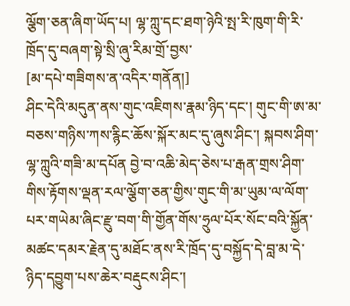ལྕོག་ཅན་ཞིག་ཡོད་པ། ལྷ་ཀླུ་དང་ཐག་ཉེའི་སྤ་རི་ཁུག་གི་རི་ཁྲོད་དུ་བཞག་སྟེ་སྲི་ཞུ་རིམ་གྲོ་བྱས་
[མ་དཔེ་གཟིགས་ན་འདིར་གནོན།]
ཤིང་དེའི་མདུན་ནས་གུང་འཇིགས་རྣམ་ཉིད་དང་། གུང་གི་ཨ་མ་བཅས་གཉིས་ཀས་རྙིང་ཆོས་སྐོར་མང་དུ་ཞུས་ཤིང་། སྐབས་ཤིག་ལྷ་ཀླུའི་གཟི་མ་དཔོན བྱེ་བ་འཆི་མེད་ཅེས་པ་རྒན་གྲས་ཤིག་གིས་རྟོགས་ལྡན་རལ་ལྕོག་ཅན་གྱིས་གུང་གི་མ་ཡུམ་ལ་ལོག་པར་གཡེམ་ཞིང་རྫུ་བག་གི་གྱོན་གོས་ཧྲུལ་པོར་སོང་བའི་སྐྱོན་མཚང་དམར་རྗེན་དུ་མཐོང་ནས་རི་ཁྲོད་དུ་བསྐྱོད་དེ་བླ་མ་དེ་ཉིད་དབྱུག་པས་ཆེར་བརྡུངས་ཤིང་།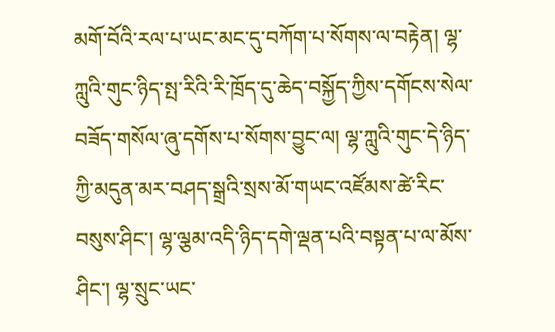མགོ་བོའི་རལ་པ་ཡང་མང་དུ་བཀོག་པ་སོགས་ལ་བརྟེན། ལྷ་ཀླུའི་གུང་ཉིད་སྤ་རིའི་རི་ཁྲོད་དུ་ཆེད་བསྐྱོད་ཀྱིས་དགོངས་སེལ་བཟོད་གསོལ་ཞུ་དགོས་པ་སོགས་བྱུང་ལ། ལྷ་ཀླུའི་གུང་དེ་ཉིད་ཀྱི་མདུན་མར་བཤད་སྒྲའི་སྲས་མོ་གཡང་འཛོམས་ཚེ་རིང་བསུས་ཤིང་། ལྷ་ལྕམ་འདི་ཉིད་དགེ་ལྡན་པའི་བསྟན་པ་ལ་མོས་ཤིང་། ལྷ་སྲུང་ཡང་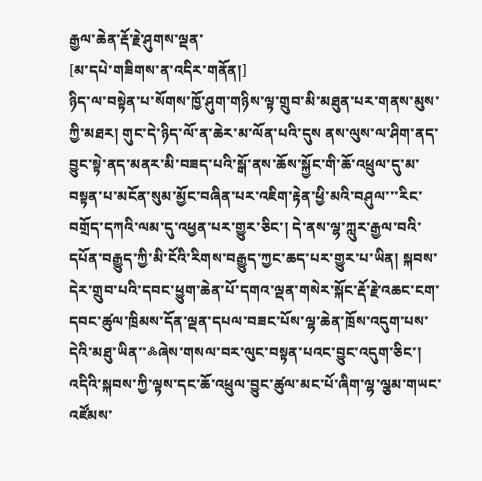རྒྱལ་ཆེན་རྡོ་རྗེ་ཤུགས་ལྡན་
[མ་དཔེ་གཟིགས་ན་འདིར་གནོན།]
ཉིད་ལ་བསྟེན་པ་སོགས་ཁྱོ་ཤུག་གཉིས་ལྟ་གྲུབ་མི་མཐུན་པར་གནས་མུས་ཀྱི་མཐར། གུང་དེ་ཉིད་ལོ་ན་ཆེར་མ་ལོན་པའི་དུས ནས་ལུས་ལ་ཤིག་ནད་བྱུང་སྟེ་ནད་མནར་མི་བཟད་པའི་སྒོ་ནས་ཆོས་སྐྱོང་གི་ཆོ་འཕྲུལ་དུ་མ་བསྟན་པ་མངོན་སུམ་མྱོང་བཞིན་པར་འཇིག་རྟེན་ཕྱི་མའི་བཤུལ་་་རིང་བགྲོད་དཀའི་ལམ་དུ་འཕྱན་པར་གྱུར་ཅིང་། དེ་ནས་ལྷ་ཀླུར་རྒྱལ་བའི་དཔོན་བརྒྱུད་ཀྱི་མི་ངོའི་རིགས་བརྒྱུད་ཀྱང་ཆད་པར་གྱུར་པ་ཡིན། སྐབས་དེར་གྲུབ་པའི་དབང་ཕྱུག་ཆེན་པོ་དགའ་ལྡན་གསེར་སྐོང་རྡོ་རྗེ་འཆང་ངག་དབང་ཚུལ་ཁྲིམས་དོན་ལྡན་དཔལ་བཟང་པོས་ལྷ་ཆེན་ཁྲོས་འདུག་པས་དེའི་མཐུ་ཡིན་་༜ཞེས་གསལ་བར་ལུང་བསྟན་པའང་བྱུང་འདུག་ཅིང་། འདིའི་སྐབས་ཀྱི་ལྟས་དང་ཆོ་འཕྲུལ་བྱུང་ཚུལ་མང་པོ་ཞིག་ལྷ་ལྕམ་གཡང་འཛོམས་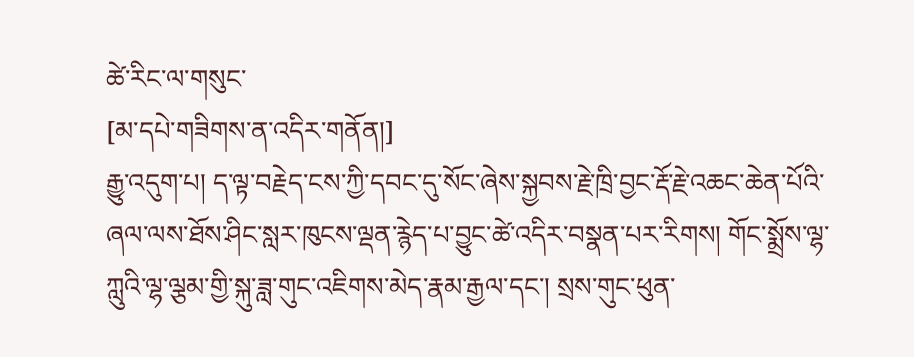ཚེ་རིང་ལ་གསུང་
[མ་དཔེ་གཟིགས་ན་འདིར་གནོན།]
རྒྱུ་འདུག་པ། ད་ལྟ་བརྗེད་ངས་ཀྱི་དབང་དུ་སོང་ཞེས་སྐྱབས་རྗེ་ཁྲི་བྱང་རྡོ་རྗེ་འཆང་ཆེན་པོའི་ཞལ་ལས་ཐོས་ཤིང་སླར་ཁུངས་ལྡན་རྙེད་པ་བྱུང་ཚེ་འདིར་བསྣན་པར་རིགས། གོང་སྨྲོས་ལྷ་ཀླུའི་ལྷ་ལྕམ་གྱི་སྐུ་ཟླ་གུང་འཇིགས་མེད་རྣམ་རྒྱལ་དང་། སྲས་གུང་ཕུན་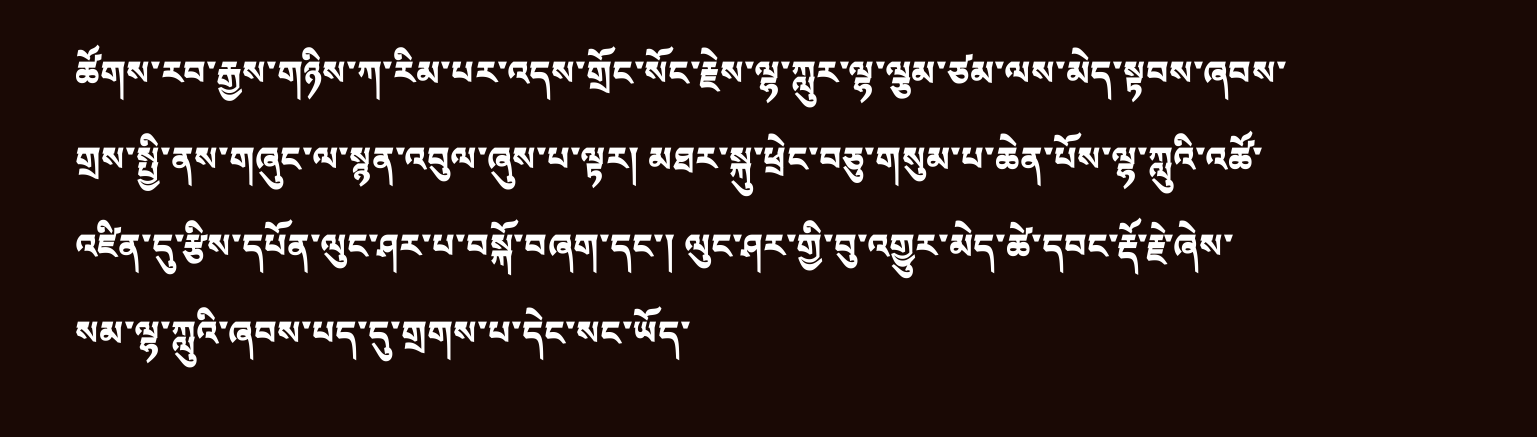ཚོགས་རབ་རྒྱས་གཉིས་ཀ་རིམ་པར་འདས་གྲོང་སོང་རྗེས་ལྷ་ཀླུར་ལྷ་ལྕམ་ཙམ་ལས་མེད་སྟབས་ཞབས་གྲས་སྤྱི་ནས་གཞུང་ལ་སྙན་འབུལ་ཞུས་པ་ལྟར། མཐར་སྐུ་ཕྲེང་བཅུ་གསུམ་པ་ཆེན་པོས་ལྷ་ཀླུའི་འཚོ་འཛིན་དུ་རྩིས་དཔོན་ལུང་ཤར་པ་བསྐོ་བཞག་དང་། ལུང་ཤར་གྱི་བུ་འགྱུར་མེད་ཚེ་དབང་རྡོ་རྗེ་ཞེས་སམ་ལྷ་ཀླུའི་ཞབས་པད་དུ་གྲགས་པ་དེང་སང་ཡོད་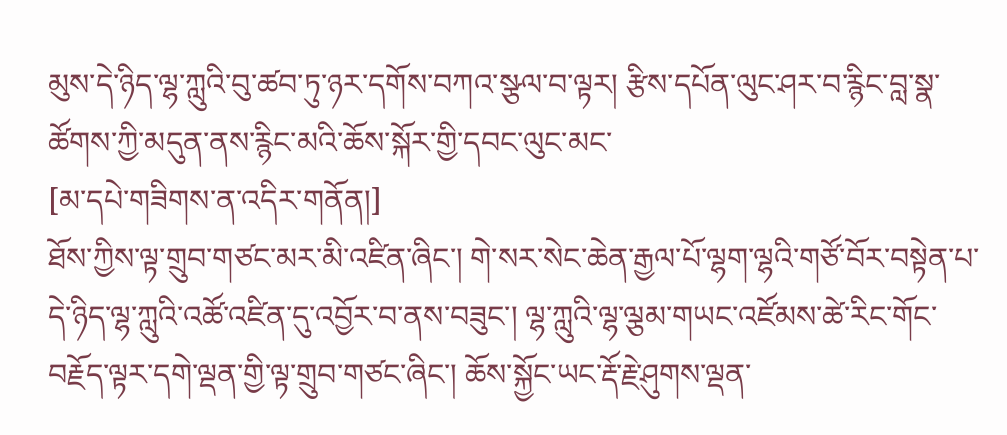མུས་དེ་ཉིད་ལྷ་ཀླུའི་བུ་ཚབ་ཏུ་ཉར་དགོས་བཀའ་སྩལ་བ་ལྟར། རྩིས་དཔོན་ལུང་ཤར་བ་རྙིང་བླ་སྣ་ཚོགས་ཀྱི་མདུན་ནས་རྙིང་མའི་ཆོས་སྐོར་གྱི་དབང་ལུང་མང་
[མ་དཔེ་གཟིགས་ན་འདིར་གནོན།]
ཐོས་ཀྱིས་ལྟ་གྲུབ་གཙང་མར་མི་འཛིན་ཞིང་། གེ་སར་སེང་ཆེན་རྒྱལ་པོ་ལྷག་ལྷའི་གཙོ་བོར་བསྟེན་པ་དེ་ཉིད་ལྷ་ཀླུའི་འཚོ་འཛིན་དུ་འབྱོར་བ་ནས་བཟུང་། ལྷ་ཀླུའི་ལྷ་ལྕམ་གཡང་འཛོམས་ཚེ་རིང་གོང་བརྗོད་ལྟར་དགེ་ལྡན་གྱི་ལྟ་གྲུབ་གཙང་ཞིང་། ཆོས་སྐྱོང་ཡང་རྡོ་རྗེ་ཤུགས་ལྡན་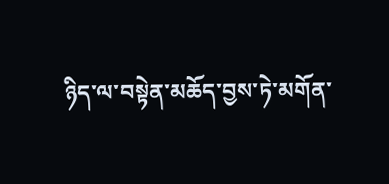ཉིད་ལ་བསྟེན་མཆོད་བྱས་ཏེ་མགོན་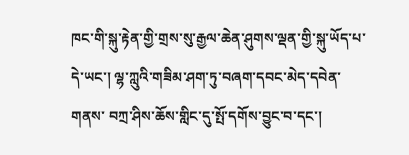ཁང་གི་སྐུ་རྟེན་གྱི་གྲས་སུ་རྒྱལ་ཆེན་ཤུགས་ལྡན་གྱི་སྐུ་ཡོད་པ་དེ་ཡང་། ལྷ་ཀླུའི་གཟིམ་ཤག་ཏུ་བཞག་དབང་མེད་དབེན་གནས་ བཀྲ་ཤིས་ཆོས་གླིང་དུ་སྤོ་དགོས་བྱུང་བ་དང་།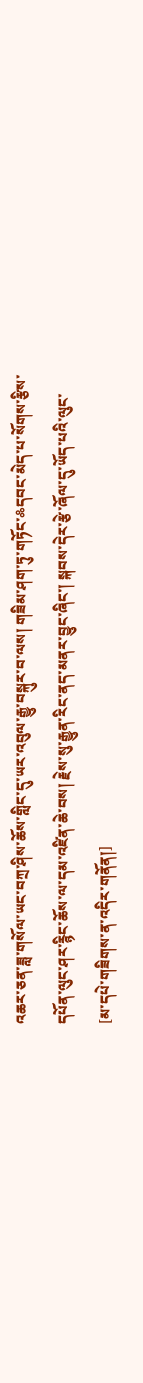འཆར་ཅན་ཟླ་གསོལ་ཡང་བཀྲ་ཤིས་ཆོས་གླིང་དུ་ཡར་འབུལ་རྒྱུ་བསྐུར་བ་ལས། གཟིམ་ཤག་ཏུ་གཏོང་༜དབང་མེད་པ་སོགས་རྩིས་དཔོན་ལུང་ཤར་རྙིང་ཆོས་ལ་དམ་འཛིན་ཆེ་བས། རྗེས་སུ་རྒྱུན་རིང་ནད་མནར་བྱུང་ཞིང་། སྐབས་དེར་རྩེ་ཞོལ་དུ་ཡོད་པའི་ལུང་
[མ་དཔེ་གཟིགས་ན་འདིར་གནོན།]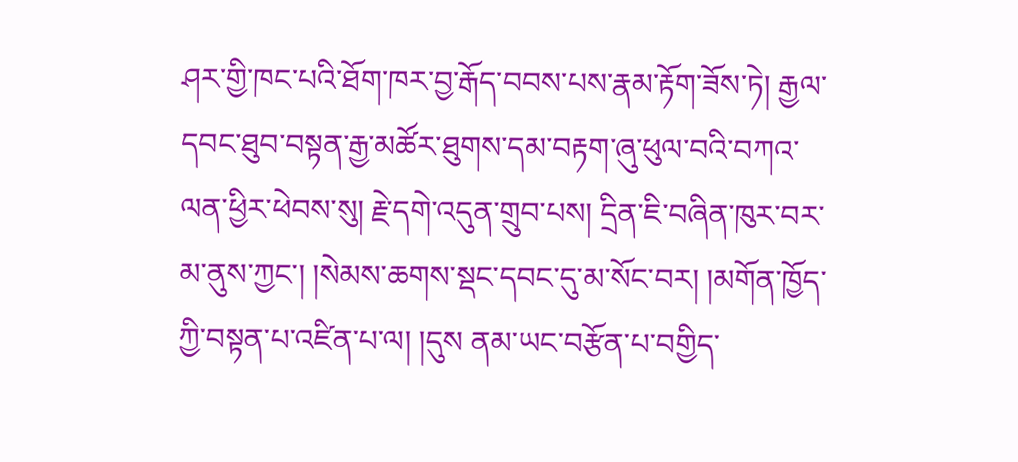ཤར་གྱི་ཁང་པའི་ཐོག་ཁར་བྱ་རྒོད་བབས་པས་རྣམ་རྟོག་ཟོས་ཏེ། རྒྱལ་དབང་ཐུབ་བསྟན་རྒྱ་མཚོར་ཐུགས་དམ་བརྟག་ཞུ་ཕུལ་བའི་བཀའ་ལན་ཕྱིར་ཕེབས་སུ། རྗེ་དགེ་འདུན་གྲུབ་པས། དྲིན་ཇི་བཞིན་ཁུར་བར་མ་ནུས་ཀྱང་། །སེམས་ཆགས་སྡང་དབང་དུ་མ་སོང་བར། །མགོན་ཁྱོད་ཀྱི་བསྟན་པ་འཛིན་པ་ལ། །དུས ནམ་ཡང་བརྩོན་པ་བགྱིད་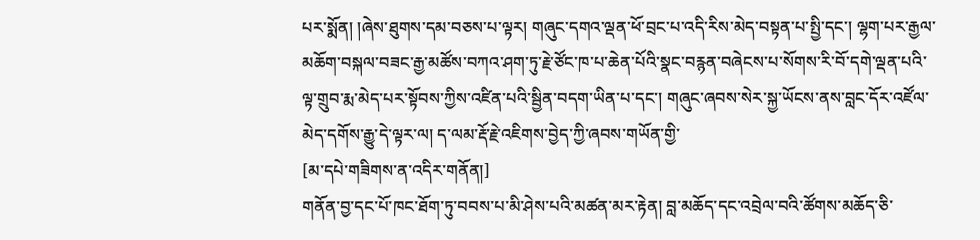པར་སྨོན། །ཞེས་ཐུགས་དམ་བཅས་པ་ལྟར། གཞུང་དགའ་ལྡན་ཕོ་བྲང་པ་འདི་རིས་མེད་བསྟན་པ་སྤྱི་དང་། ལྷག་པར་རྒྱལ་མཆོག་བསྐལ་བཟང་རྒྱ་མཚོས་བཀའ་ཤག་ཏུ་རྗེ་ཙོང་ཁ་པ་ཆེན་པོའི་སྣང་བརྙན་བཞེངས་པ་སོགས་རི་བོ་དགེ་ལྡན་པའི་ལྟ་གྲུབ་རྨ་མེད་པར་སྟོབས་ཀྱིས་འཛིན་པའི་སྦྱིན་བདག་ཡིན་པ་དང་། གཞུང་ཞབས་སེར་སྐྱ་ཡོངས་ནས་བླང་དོར་འཛོལ་མེད་དགོས་རྒྱུ་དེ་ལྟར་ལ། ད་ལམ་རྡོ་རྗེ་འཇིགས་བྱེད་ཀྱི་ཞབས་གཡོན་གྱི་
[མ་དཔེ་གཟིགས་ན་འདིར་གནོན།]
གནོན་བྱ་དང་པོ་ཁང་ཐོག་ཏུ་བབས་པ་མི་ཤེས་པའི་མཚན་མར་རྟེན། བླ་མཆོད་དང་འབྲེལ་བའི་ཚོགས་མཆོད་ཅི་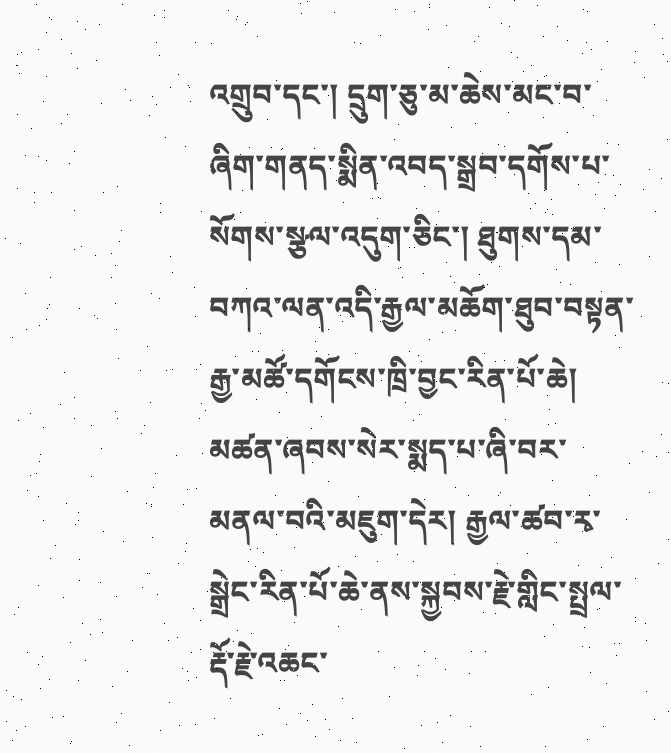འགྲུབ་དང་། དྲུག་ཅུ་མ་ཆེས་མང་བ་ཞིག་གནད་སྨིན་འབད་སྒྲབ་དགོས་པ་སོགས་སྩལ་འདུག་ཅིང་། ཐུགས་དམ་བཀའ་ལན་འདི་རྒྱལ་མཆོག་ཐུབ་བསྟན་རྒྱ་མཚོ་དགོངས་ཁྲི་བྱང་རིན་པོ་ཆེ། མཚན་ཞབས་སེར་སྨད་པ་ཞི་བར་མནལ་བའི་མཇུག་དེར། རྒྱལ་ཚབ་རྭ་སྒྲེང་རིན་པོ་ཆེ་ནས་སྐྱབས་རྗེ་གླིང་སྤྲལ་རྡོ་རྗེ་འཆང་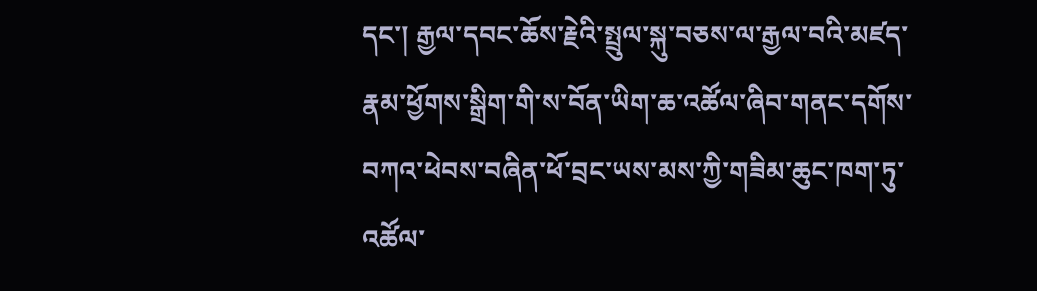དང་། རྒྱལ་དབང་ཆོས་རྗེའི་སྤྲུལ་སྐུ་བཅས་ལ་རྒྱལ་བའི་མཛད་རྣམ་ཕྱོགས་སྒྲིག་གི་ས་བོན་ཡིག་ཆ་འཚོལ་ཞིབ་གནང་དགོས་བཀའ་ཕེབས་བཞིན་ཕོ་བྲང་ཡས་མས་ཀྱི་གཟིམ་ཆུང་ཁག་ཏུ་འཚོལ་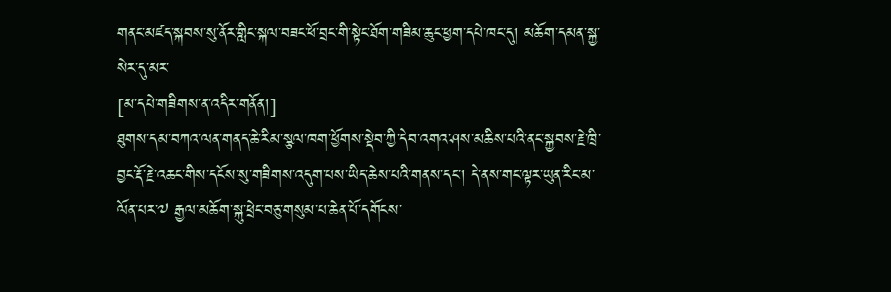གནང་མཛད་སྐབས་སུ་ནོར་གླིང་སྐལ་བཟང་ཕོ་བྲང་གི་སྟེང་ཐོག་གཟིམ་ཆུང་ཕྱག་དཔེ་ཁང་དུ། མཆོག་དམན་སྐྱ་སེར་དུ་མར་
[མ་དཔེ་གཟིགས་ན་འདིར་གནོན།]
ཐུགས་དམ་བཀའ་ལན་གནད་ཆེ་རིམ་སྩལ་ཁག་ཕྱོགས་སྡེབ་ཀྱི་དེབ་འགའ་ཤས་མཆིས་པའི་ནང་སྐྱབས་རྗེ་ཁྲི་བྱང་རྡོ་རྗེ་འཆང་གིས་དངོས་སུ་གཟིགས་འདུག་པས་ཡིད་ཆེས་པའི་གནས་དང་། དེ་ནས་གང་ལྟར་ཡུན་རིང་མ་ལོན་པར་༧ རྒྱལ་མཆོག་སྐུ་ཕྲེང་བཅུ་གསུམ་པ་ཆེན་པོ་དགོངས་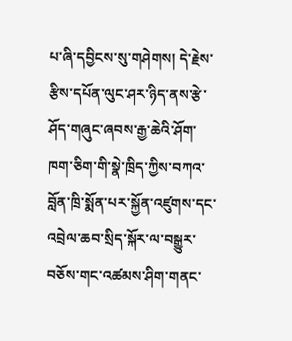པ་ཞི་དབྱིངས་སུ་གཤེགས། དེ་རྗེས་རྩིས་དཔོན་ལུང་ཤར་ཉིད་ནས་རྩེ་ཤོད་གཞུང་ཞབས་རྒྱ་ཆེའི་ཤོག་ཁག་ཅིག་གི་སྣེ་ཁྲིད་ཀྱིས་བཀའ་བློན་ཁྲི་སྨོན་པར་སྐྱོན་འཛུགས་དང་འབྲེལ་ཆབ་སྲིད་སྐོར་ལ་བསྒྱུར་བཅོས་གང་འཚམས་ཤིག་གནང་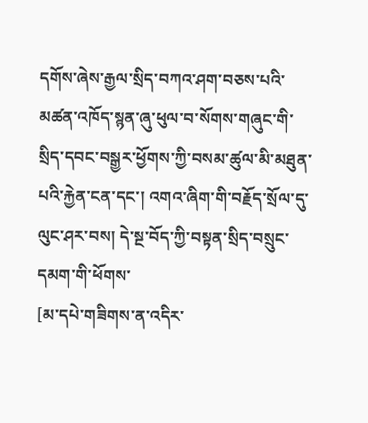དགོས་ཞེས་རྒྱལ་སྲིད་བཀའ་ཤག་བཅས་པའི་མཚན་འཁོད་སྙན་ཞུ་ཕུལ་བ་སོགས་གཞུང་གི་སྲིད་དབང་བསྒྱར་ཕྱོགས་ཀྱི་བསམ་ཚུལ་མི་མཐུན་པའི་རྐྱེན་ངན་དང་། འགའ་ཞིག་གི་བརྗོད་སྲོལ་དུ་ལུང་ཤར་བས། དེ་སྔ་བོད་ཀྱི་བསྟན་སྲིད་བསྲུང་དམག་གི་ཕོགས་
[མ་དཔེ་གཟིགས་ན་འདིར་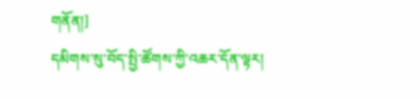གནོན།]
དམིགས་སུ་བོད་སྤྱི་ཚོགས་ཀྱི་འཆར་དོན་ལྟར།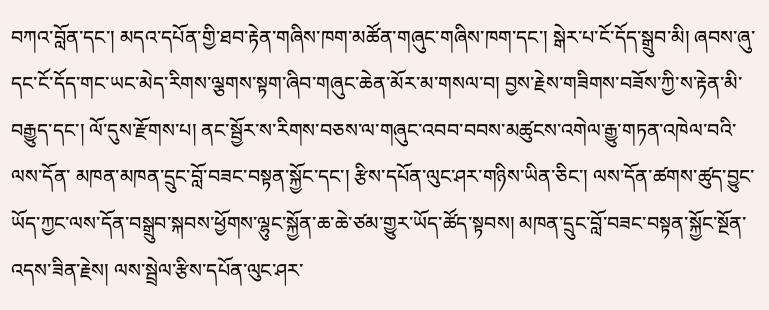བཀའ་བློན་དང་། མདའ་དཔོན་གྱི་ཐབ་རྟེན་གཞིས་ཁག་མཚོན་གཞུང་གཞིས་ཁག་དང་། སྒེར་པ་ངོ་དོད་སྒྲུབ་མི། ཞབས་ཞུ་དང་ངོ་དོད་གང་ཡང་མེད་རིགས་ལྕགས་སྟག་ཞིབ་གཞུང་ཆེན་མོར་མ་གསལ་བ། བྱས་རྗེས་གཟིགས་བཟོས་ཀྱི་ས་རྟེན་མི་བརྒྱུད་དང་། ལོ་དུས་རྫོགས་པ། ནང་སྦྱོར་ས་རིགས་བཅས་ལ་གཞུང་འབབ་བབས་མཚུངས་འགེལ་རྒྱུ་གཏན་འཁེལ་བའི་ལས་དོན་ མཁན་མཁན་དྲུང་བློ་བཟང་བསྟན་སྐྱོང་དང་། རྩིས་དཔོན་ལུང་ཤར་གཉིས་ཡིན་ཅིང་། ལས་དོན་ཚགས་ཚུད་བྱུང་ཡོད་ཀྱང་ལས་དོན་བསྒྲུབ་སྐབས་ཕྱོགས་ལྷུང་སྐྱོན་ཆ་ཆེ་ཙམ་གྱུར་ཡོད་ཚོད་སྟབས། མཁན་དྲུང་བློ་བཟང་བསྟན་སྐྱོང་སྔོན་འདས་ཟིན་རྗེས། ལས་སྦྲེལ་རྩིས་དཔོན་ལུང་ཤར་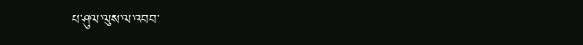པ་ཤུལ་ལུས་ལ་འབབ་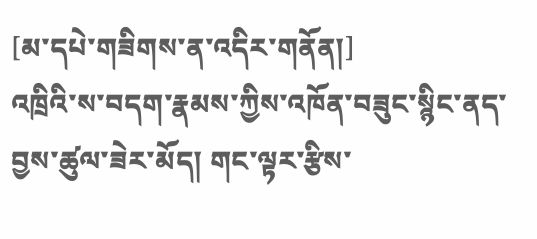[མ་དཔེ་གཟིགས་ན་འདིར་གནོན།]
འཁྲིའི་ས་བདག་རྣམས་ཀྱིས་འཁོན་བཟུང་སྙིང་ནད་བྱས་ཚུལ་ཟེར་མོད། གང་ལྟར་རྩིས་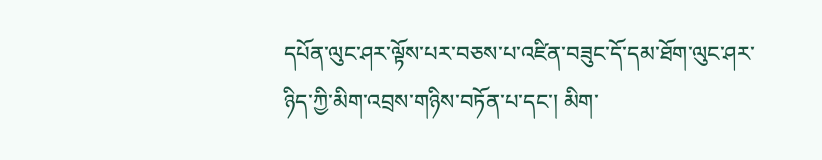དཔོན་ལུང་ཤར་ལྟོས་པར་བཅས་པ་འཛིན་བཟུང་དོ་དམ་ཐོག་ལུང་ཤར་ཉིད་ཀྱི་མིག་འབྲས་གཉིས་བཏོན་པ་དང་། མིག་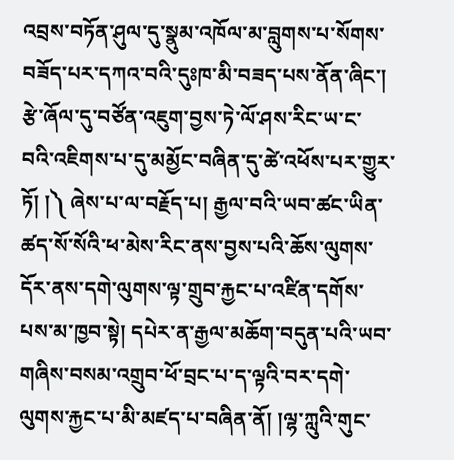འབྲས་བཏོན་ཤུལ་དུ་སྣུམ་འཁོལ་མ་བླུགས་པ་སོགས་བཟོད་པར་དཀའ་བའི་དུཿཁ་མི་བཟད་པས་ནོན་ཞིང་། རྩེ་ཞོལ་དུ་བཙོན་འཇུག་བྱས་ཏེ་ལོ་ཤས་རིང་ཡ་ང་བའི་འཇིགས་པ་དུ་མམྱོང་བཞིན་དུ་ཚེ་འཕོས་པར་གྱུར་ཏོ། །༽ ཞེས་པ་ལ་བརྗོད་པ། རྒྱལ་བའི་ཡབ་ཚང་ཡིན་ཚད་སོ་སོའི་ཕ་མེས་རིང་ནས་བྱས་པའི་ཆོས་ལུགས་དོར་ནས་དགེ་ལུགས་ལྟ་གྲུབ་རྐྱང་པ་འཛིན་དགོས་པས་མ་ཁྱབ་སྟེ། དཔེར་ན་རྒྱལ་མཆོག་བདུན་པའི་ཡབ་གཞིས་བསམ་འགྲུབ་ཕོ་བྲང་པ་ད་ལྟའི་བར་དགེ་ལུགས་རྐྱང་པ་མི་མཛད་པ་བཞིན་ནོ། །ལྷ་ཀླུའི་གུང་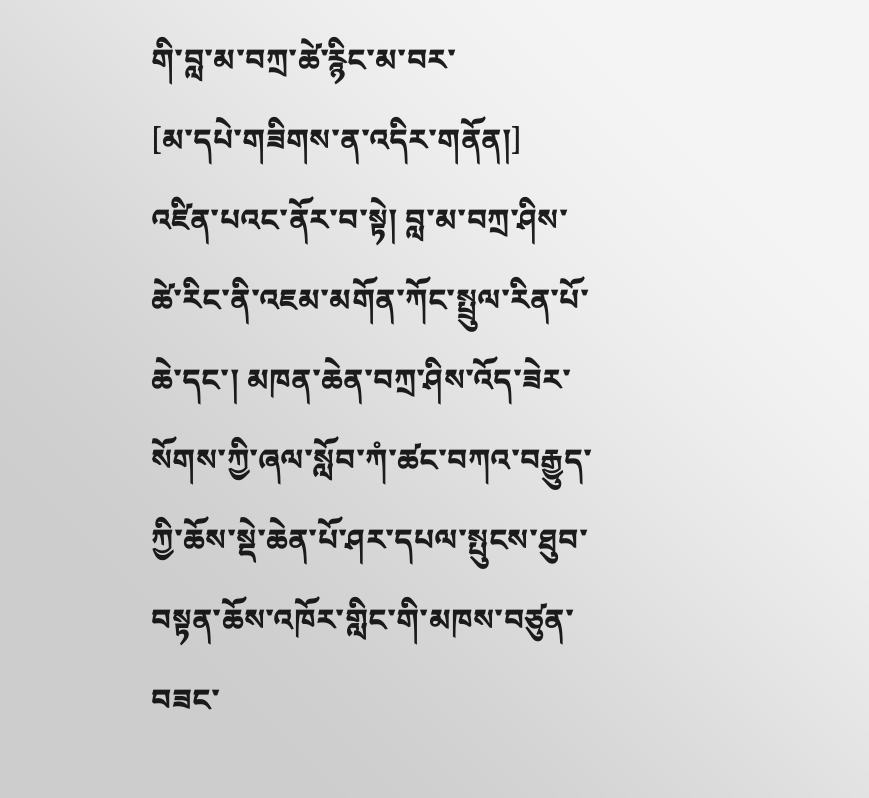གི་བླ་མ་བཀྲ་ཚེ་རྙིང་མ་བར་
[མ་དཔེ་གཟིགས་ན་འདིར་གནོན།]
འཛིན་པའང་ནོར་བ་སྟེ། བླ་མ་བཀྲ་ཤིས་ཚེ་རིང་ནི་འཇམ་མགོན་ཀོང་སྤྲུལ་རིན་པོ་ཆེ་དང་། མཁན་ཆེན་བཀྲ་ཤིས་འོད་ཟེར་སོགས་ཀྱི་ཞལ་སློབ་ཀཾ་ཚང་བཀའ་བརྒྱུད་ཀྱི་ཆོས་སྡེ་ཆེན་པོ་ཤར་དཔལ་སྤུངས་ཐུབ་བསྟན་ཆོས་འཁོར་གླིང་གི་མཁས་བཙུན་བཟང་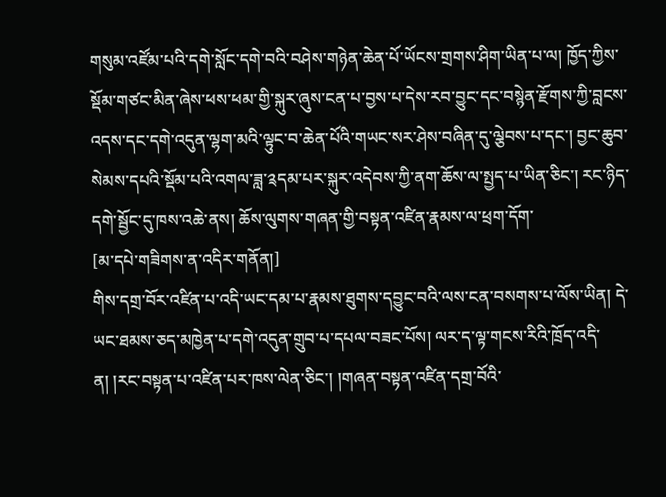གསུམ་འཛོམ་པའི་དགེ་སློང་དགེ་བའི་བཤེས་གཉེན་ཆེན་པོ་ཡོངས་གྲགས་ཤིག་ཡིན་པ་ལ། ཁྱོད་ཀྱིས་སྡོམ་གཙང་མིན་ཞེས་ཕས་ཕམ་གྱི་སྐུར་ཞུས་ངན་པ་བྱས་པ་དེས་རབ་བྱུང་དང་བསྙེན་རྫོགས་ཀྱི་བླངས་འདས་དང་དགེ་འདུན་ལྷག་མའི་ལྟུང་བ་ཆེན་པོའི་གཡང་སར་ཤེས་བཞིན་དུ་ལྕེབས་པ་དང་། བྱང་ཆུབ་སེམས་དཔའི་སྡོམ་པའི་འགལ་ཟླ་༉དམ་པར་སྐུར་འདེབས་ཀྱི་ནག་ཆོས་ལ་སྤྱད་པ་ཡིན་ཅིང་། རང་ཉིད་དགེ་སྦྱོང་དུ་ཁས་འཆེ་ནས། ཆོས་ལུགས་གཞན་གྱི་བསྟན་འཛིན་རྣམས་ལ་ཕྲག་དོག་
[མ་དཔེ་གཟིགས་ན་འདིར་གནོན།]
གིས་དགྲ་བོར་འཛིན་པ་འདི་ཡང་དམ་པ་རྣམས་ཐུགས་དབྱུང་བའི་ལས་ངན་བསགས་པ་ལོས་ཡིན། དེ་ཡང་ཐམས་ཅད་མཁྱེན་པ་དགེ་འདུན་གྲུབ་པ་དཔལ་བཟང་པོས། ལར་ད་ལྟ་གངས་རིའི་ཁྲོད་འདི་ན། །རང་བསྟན་པ་འཛིན་པར་ཁས་ལེན་ཅིང་། །གཞན་བསྟན་འཛིན་དགྲ་བོའི་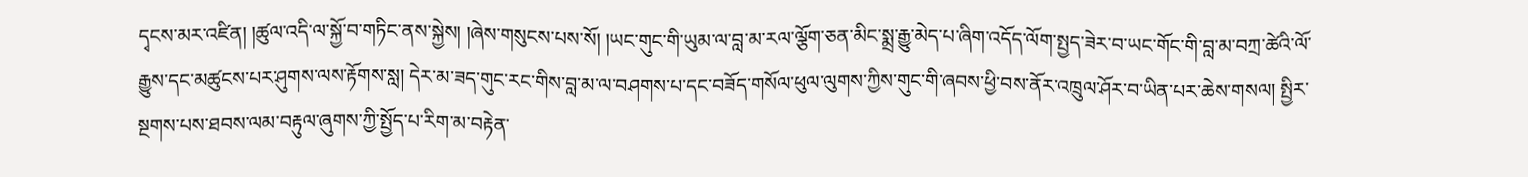དྭངས་མར་འཛིན། །ཚུལ་འདི་ལ་སྐྱོ་བ་གཏིང་ནས་སྐྱེས། །ཞེས་གསུངས་པས་སོ། །ཡང་གུང་གི་ཡུམ་ལ་བླ་མ་རལ་ལྕོག་ཅན་མིང་སྨྲ་རྒྱུ་མེད་པ་ཞིག་འདོད་ལོག་སྤྱད་ཟེར་བ་ཡང་གོང་གི་བླ་མ་བཀྲ་ཚེའི་ལོ་རྒྱུས་དང་མཚུངས་པར་ཤུགས་ལས་རྟོགས་སླ། དེར་མ་ཟད་གུང་རང་གིས་བླ་མ་ལ་བཤགས་པ་དང་བཟོད་གསོལ་ཕུལ་ལུགས་ཀྱིས་གུང་གི་ཞབས་ཕྱི་བས་ནོར་འཁྲུལ་ཤོར་བ་ཡིན་པར་ཆེས་གསལ། སྤྱིར་སྔགས་པས་ཐབས་ལམ་བརྟུལ་ཞུགས་ཀྱི་སྤྱོད་པ་རིག་མ་བརྟེན་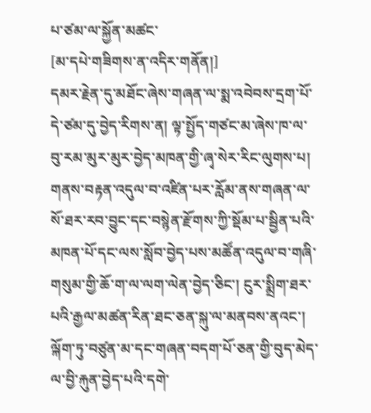པ་ཙམ་ལ་སྐྱོན་མཚང་
[མ་དཔེ་གཟིགས་ན་འདིར་གནོན།]
དམར་རྗེན་དུ་མཐོང་ཞེས་གཞན་ལ་སྨ་འབེབས་དྲག་པོ་དེ་ཙམ་དུ་བྱེད་རིགས་ན། ལྟ་སྤྱོད་གཙང་མ་ཞེས་ཁ་ལ་བུ་རམ་མུར་མུར་བྱེད་མཁན་གྱི་ཞྭ་སེར་རིང་ལུགས་པ། གནས་བརྟན་འདུལ་བ་འཛིན་པར་རློམ་ནས་གཞན་ལ་སོ་ཐར་རབ་བྱུང་དང་བསྙེན་རྫོགས་ཀྱི་སྡོམ་པ་སྦྱིན་པའི་མཁན་པོ་དང་ལས་སློབ་བྱེད་པས་མཚོན་འདུལ་བ་གཞི་གསུམ་གྱི་ཆོ་ག་ལ་ལག་ལེན་བྱེད་ཅིང་། ངུར་སྨྲིག་ཐར་པའི་རྒྱལ་མཚན་རིན་ཐང་ཅན་སྐུ་ལ་མནབས་ནའང་། ལྐོག་ཏུ་བཙུན་མ་དང་གཞན་བདག་པོ་ཅན་གྱི་བུད་མེད་ལ་བྱི་རྐུན་བྱེད་པའི་དགེ་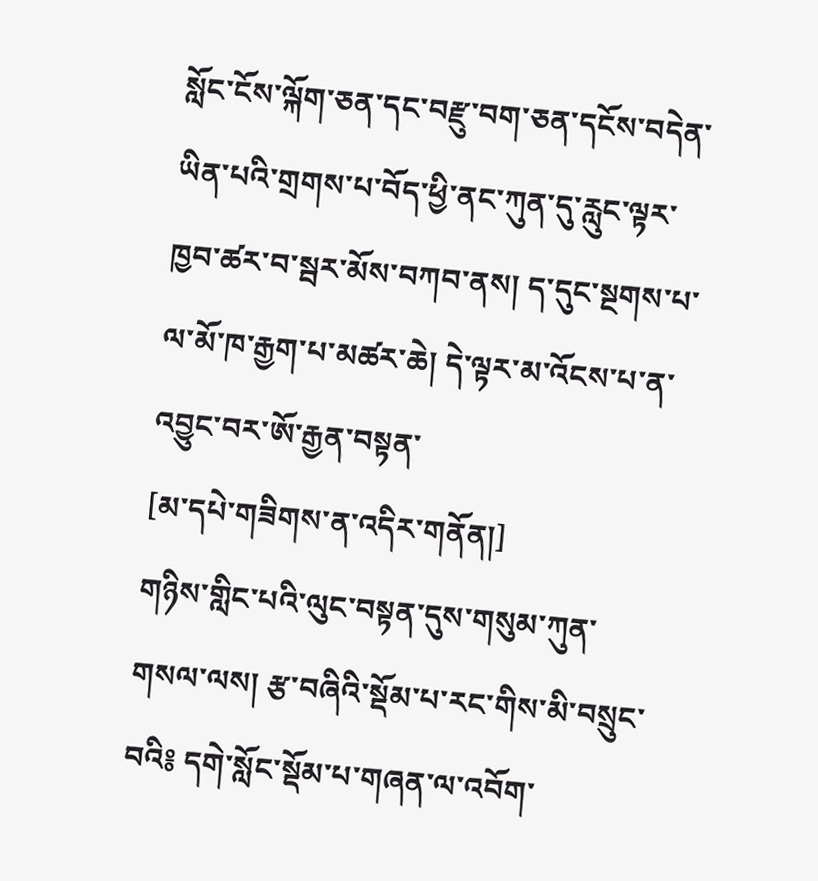སློང་ངོས་ལྐོག་ཅན་དང་བརྫུ་བག་ཅན་དངོས་བདེན་ཡིན་པའི་གྲགས་པ་བོད་ཕྱི་ནང་ཀུན་དུ་རླུང་ལྟར་ཁྱབ་ཚར་བ་སྦར་མོས་བཀབ་ནས། ད་དུང་སྔགས་པ་ལ་མོ་ཁ་རྒྱག་པ་མཚར་ཆེ། དེ་ལྟར་མ་འོངས་པ་ན་འབྱུང་བར་ཨོ་རྒྱན་བསྟན་
[མ་དཔེ་གཟིགས་ན་འདིར་གནོན།]
གཉིས་གླིང་པའི་ལུང་བསྟན་དུས་གསུམ་ཀུན་གསལ་ལས། རྩ་བཞིའི་སྡོམ་པ་རང་གིས་མི་བསྲུང་བའི༔ དགེ་སློང་སྡོམ་པ་གཞན་ལ་འབོག་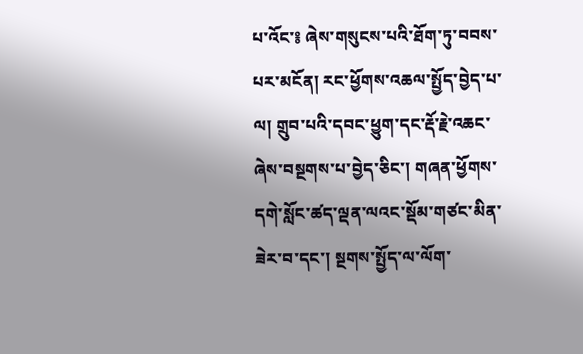པ་འོང་༔ ཞེས་གསུངས་པའི་ཐོག་ཏུ་བབས་པར་མངོན། རང་ཕྱོགས་འཆལ་སྤྱོད་བྱེད་པ་ལ། གྲུབ་པའི་དབང་ཕྱུག་དང་རྡོ་རྗེ་འཆང་ཞེས་བསྔགས་པ་བྱེད་ཅིང་། གཞན་ཕྱོགས་དགེ་སློང་ཚད་ལྡན་ལའང་སྡོམ་གཙང་མིན་ཟེར་བ་དང་། སྔགས་སྤྱོད་ལ་ལོག་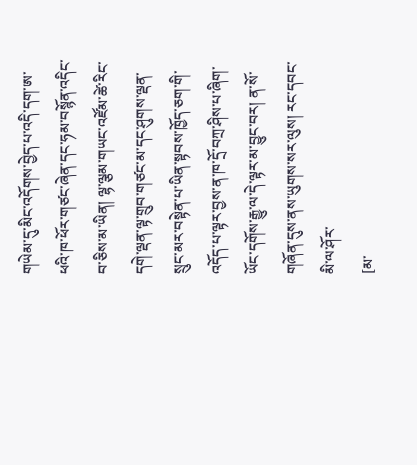གཡེམ་དུ་མིང་འདོགས་བྱེད་པ་འདི་དག་ཨ་ཕའི་ཁ་ཕོར་གཙང་ཞེན་དང་ཧམ་བསྙོན་འདིང་བ་ཅིས་མ་ཡིན། ལྷ་ལྕམ་གཡང་འཛོམ་ཚེ་རིང་དགེ་ལྡན་ལྟ་གྲུབ་གཙང་མ་དང་ཤུགས་ལྡན་སྲུང་མར་བསྟེན་པ་ཡིན་སྟབས་ཁྱོད་ཅག་གི་འདོད་པ་ལྟར་བྱས་ན་ཁ་དྲོ་བཀྲ་ཤིས་པ་ཞིག་ཡོང་དགོས་རྒྱུ་ལ་དེ་ལྟར་མ་བྱུང་བར། ན་སོ་གཞོན་དུས་ནས་ཡུགས་སར་ལུས། རང་དབང་མི་ལ་ཤོར་
[མ་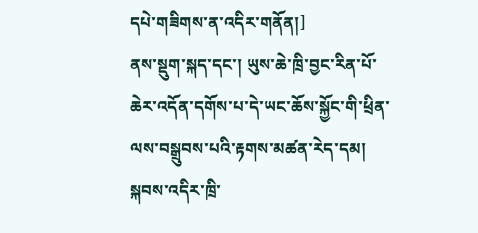དཔེ་གཟིགས་ན་འདིར་གནོན།]
ནས་སྡུག་སྐད་དང་། ཡུས་ཆེ་ཁྲི་བྱང་རིན་པོ་ཆེར་འདོན་དགོས་པ་དེ་ཡང་ཆོས་སྐྱོང་གི་ཕྲིན་ལས་བསྒྲུབས་པའི་རྟགས་མཚན་རེད་དམ། སྐབས་འདིར་ཁྲི་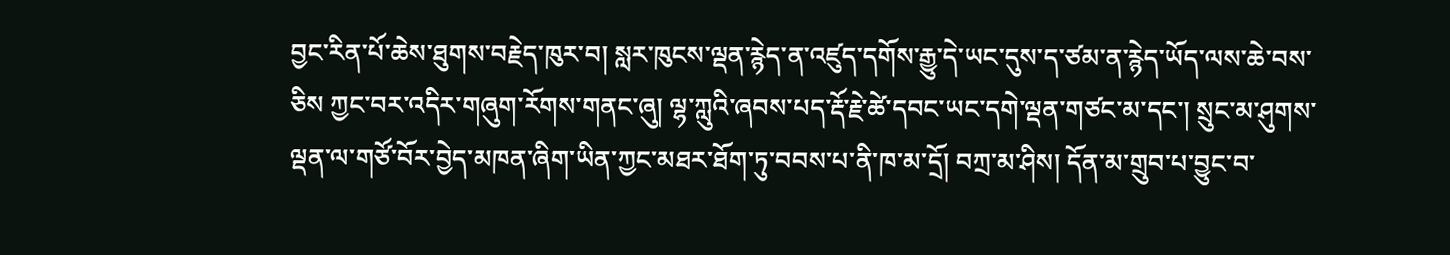བྱང་རིན་པོ་ཆེས་ཐུགས་བརྗེད་ཁུར་བ། སླར་ཁུངས་ལྡན་རྙེད་ན་འཛུད་དགོས་རྒྱུ་དེ་ཡང་དུས་ད་ཙམ་ན་རྙེད་ཡོད་ལས་ཆེ་བས་ཅིས ཀྱང་བར་འདིར་གཞུག་རོགས་གནང་ཞུ། ལྷ་ཀླུའི་ཞབས་པད་རྡོ་རྗེ་ཚེ་དབང་ཡང་དགེ་ལྡན་གཙང་མ་དང་། སྲུང་མ་ཤུགས་ལྡན་ལ་གཙོ་བོར་བྱེད་མཁན་ཞིག་ཡིན་ཀྱང་མཐར་ཐོག་ཏུ་བབས་པ་ནི་ཁ་མ་དྲོ། བཀྲ་མ་ཤིས། དོན་མ་གྲུབ་པ་བྱུང་བ་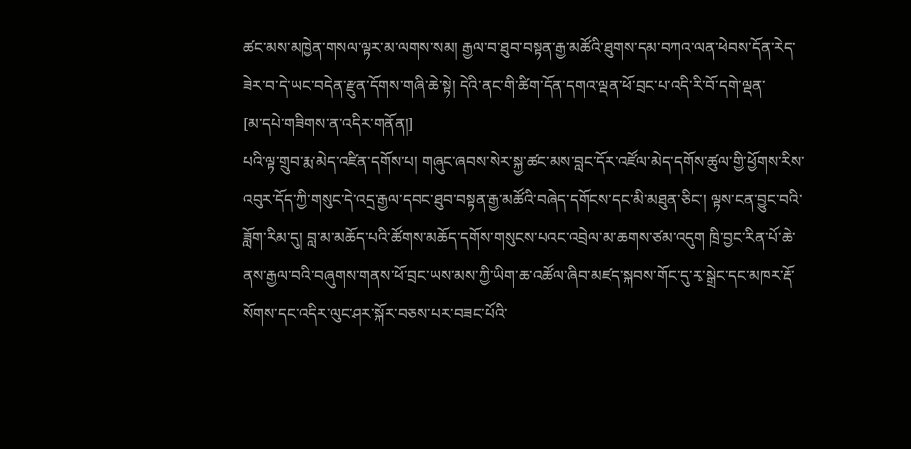ཚང་མས་མཁྱེན་གསལ་ལྟར་མ་ལགས་སམ། རྒྱལ་བ་ཐུབ་བསྟན་རྒྱ་མཚོའི་ཐུགས་དམ་བཀའ་ལན་ཕེབས་དོན་རེད་ཟེར་བ་དེ་ཡང་བདེན་རྫུན་དོགས་གཞི་ཆེ་སྟེ། དེའི་ནང་གི་ཚིག་དོན་དགའ་ལྡན་ཕོ་བྲང་པ་འདི་རི་བོ་དགེ་ལྡན་
[མ་དཔེ་གཟིགས་ན་འདིར་གནོན།]
པའི་ལྟ་གྲུབ་རྨ་མེད་འཛིན་དགོས་པ། གཞུང་ཞབས་སེར་སྐྱ་ཚང་མས་བླང་དོར་འཛོལ་མེད་དགོས་ཚུལ་གྱི་ཕྱོགས་རིས་འབུར་དོད་ཀྱི་གསུང་དེ་འདྲ་རྒྱལ་དབང་ཐུབ་བསྟན་རྒྱ་མཚོའི་བཞེད་དགོངས་དང་མི་མཐུན་ཅིང་། ལྟས་ངན་བྱུང་བའི་ཟློག་རིམ་དུ། བླ་མ་མཆོད་པའི་ཚོགས་མཆོད་དགོས་གསུངས་པའང་འབྲེལ་མ་ཆགས་ཙམ་འདུག ཁྲི་བྱང་རིན་པོ་ཆེ་ནས་རྒྱལ་བའི་བཞུགས་གནས་ཕོ་བྲང་ཡས་མས་ཀྱི་ཡིག་ཆ་འཚོལ་ཞིབ་མཛད་སྐབས་གོང་དུ་རྭ་སྒྲེང་དང་མཁར་རྡོ་སོགས་དང་འདིར་ལུང་ཤར་སྐོར་བཅས་པར་བཟང་པོའི་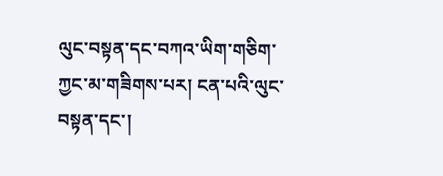ལུང་བསྟན་དང་བཀའ་ཡིག་གཅིག་ཀྱང་མ་གཟིགས་པར། ངན་པའི་ལུང་བསྟན་དང་།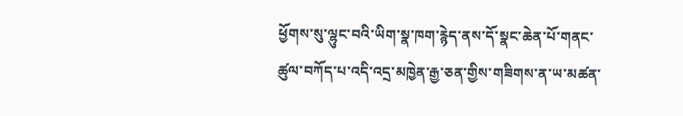ཕྱོགས་སུ་ལྷུང་བའི་ཡིག་སྣ་ཁག་རྙེད་ནས་དོ་སྣང་ཆེན་པོ་གནང་ཚུལ་བཀོད་པ་འདི་འདྲ་མཁྱེན་རྒྱ་ཅན་གྱིས་གཟིགས་ན་ཡ་མཚན་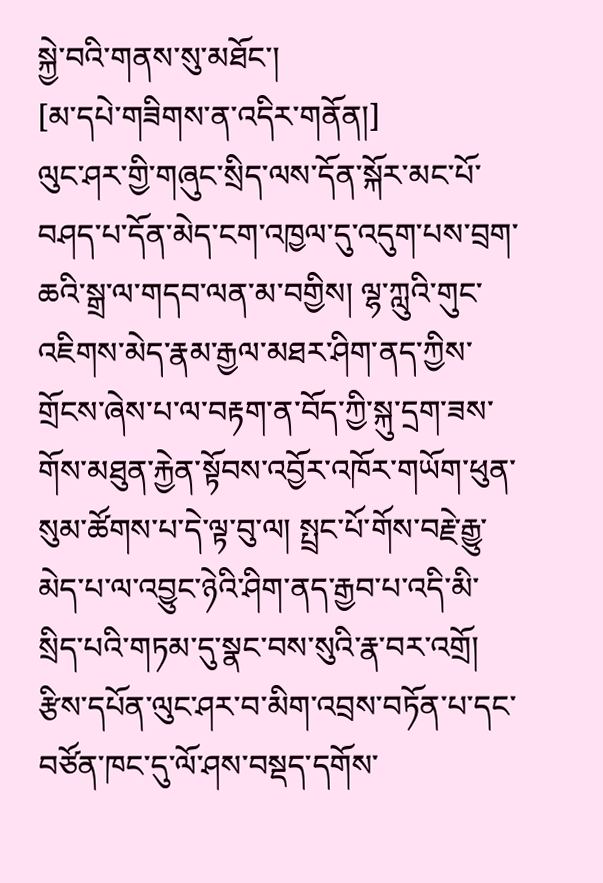སྐྱེ་བའི་གནས་སུ་མཐོང་།
[མ་དཔེ་གཟིགས་ན་འདིར་གནོན།]
ལུང་ཤར་གྱི་གཞུང་སྲིད་ལས་དོན་སྐོར་མང་པོ་བཤད་པ་དོན་མེད་ངག་འཁྱལ་དུ་འདུག་པས་བྲག་ཆའི་སྒྲ་ལ་གདབ་ལན་མ་བགྱིས། ལྷ་ཀླུའི་གུང་འཇིགས་མེད་རྣམ་རྒྱལ་མཐར་ཤིག་ནད་ཀྱིས་གྲོངས་ཞེས་པ་ལ་བརྟག་ན་བོད་ཀྱི་སྐུ་དྲག་ཟས་གོས་མཐུན་རྐྱེན་སྟོབས་འབྱོར་འཁོར་གཡོག་ཕུན་སུམ་ཚོགས་པ་དེ་ལྟ་བུ་ལ། སྤྲང་པོ་གོས་བརྗེ་རྒྱུ་མེད་པ་ལ་འབྱུང་ཉེའི་ཤིག་ནད་རྒྱབ་པ་འདི་མི་སྲིད་པའི་གཏམ་དུ་སྣང་བས་སུའི་རྣ་བར་འགྲོ། རྩིས་དཔོན་ལུང་ཤར་བ་མིག་འབྲས་བཏོན་པ་དང་བཙོན་ཁང་དུ་ལོ་ཤས་བསྡད་དགོས་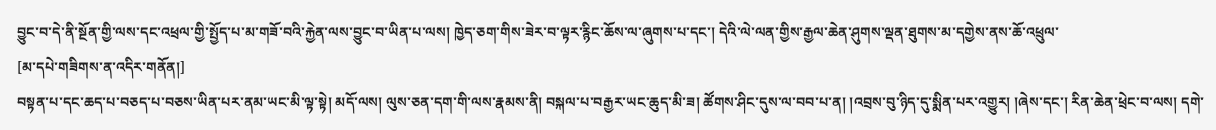བྱུང་བ་དེ་ནི་སྔོན་གྱི་ལས་དང་འཕྲལ་གྱི་སྤྱོད་པ་མ་གཟོ་བའི་རྐྱེན་ལས་བྱུང་བ་ཡིན་པ་ལས། ཁྱེད་ཅག་གིས་ཟེར་བ་ལྟར་རྙིང་ཆོས་ལ་ཞུགས་པ་དང་། དེའི་ལེ་ལན་གྱིས་རྒྱལ་ཆེན་ཤུགས་ལྡན་ཐུགས་མ་དགྱེས་ནས་ཆོ་འཕྲུལ་
[མ་དཔེ་གཟིགས་ན་འདིར་གནོན།]
བསྟན་པ་དང་ཆད་པ་བཅད་པ་བཅས་ཡིན་པར་ནམ་ཡང་མི་ལྟ་སྟེ། མདོ་ལས། ལུས་ཅན་དག་གི་ལས་རྣམས་ནི། བསྐལ་པ་བརྒྱར་ཡང་ཆུད་མི་ཟ། ཚོགས་ཤིང་དུས་ལ་བབ་པ་ན། །འབྲས་བུ་ཉིད་དུ་སྨིན་པར་འགྱུར། །ཞེས་དང་། རིན་ཆེན་ཕྲེང་བ་ལས། དགེ་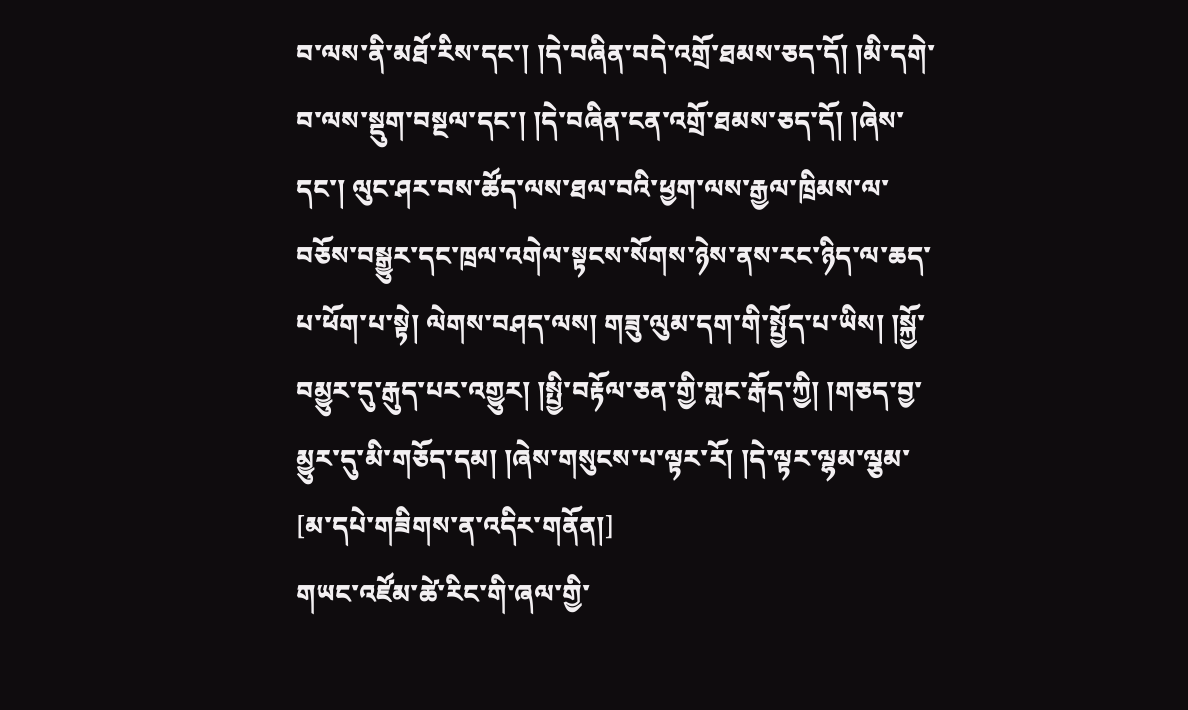བ་ལས་ནི་མཐོ་རིས་དང་། །དེ་བཞིན་བདེ་འགྲོ་ཐམས་ཅད་དོ། །མི་དགེ་བ་ལས་སྡུག་བསྔལ་དང་། །དེ་བཞིན་ངན་འགྲོ་ཐམས་ཅད་དོ། །ཞེས་དང་། ལུང་ཤར་བས་ཚོད་ལས་ཐལ་བའི་ཕྱག་ལས་རྒྱལ་ཁྲིམས་ལ་བཅོས་བསྒྱུར་དང་ཁྲལ་འགེལ་སྟངས་སོགས་ཉེས་ནས་རང་ཉིད་ལ་ཆད་པ་ཕོག་པ་སྟེ། ལེགས་བཤད་ལས། གཟུ་ལུམ་དག་གི་སྤྱོད་པ་ཡིས། །སྐྱོ་བམྱུར་དུ་རྒུད་པར་འགྱུར། །སྤྱི་བརྟོལ་ཅན་གྱི་གླང་རྒོད་ཀྱི། །གཅད་བྱ་མྱུར་དུ་མི་གཅོད་དམ། །ཞེས་གསུངས་པ་ལྟར་རོ། །དེ་ལྟར་ལྷམ་ལྕམ་
[མ་དཔེ་གཟིགས་ན་འདིར་གནོན།]
གཡང་འཛོམ་ཚེ་རིང་གི་ཞལ་གྱི་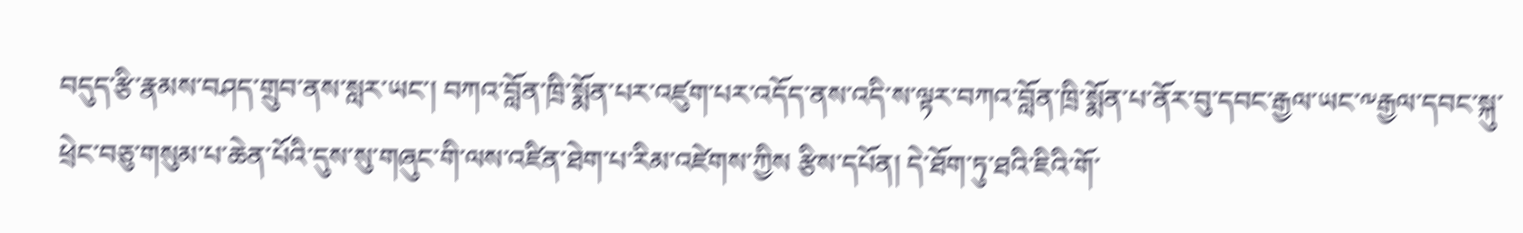བདུད་རྩི་རྣམས་བཤད་གྲུབ་ནས་སླར་ཡང་། བཀའ་བློན་ཁྲི་སྨོན་པར་འཛུག་པར་འདོད་ནས་འདི་ས་ལྟར་བཀའ་བློན་ཁྲི་སྨོན་པ་ནོར་བུ་དབང་རྒྱལ་ཡང་༸རྒྱལ་དབང་སྐུ་ཕྲེང་བཅུ་གསུམ་པ་ཆེན་པོའི་དུས་སུ་གཞུང་གི་ལས་འཛིན་ཐེག་པ་རིམ་འཛེགས་ཀྱིས རྩིས་དཔོན། དེ་ཐོག་ཏུ་ཐའི་ཇིའི་གོ་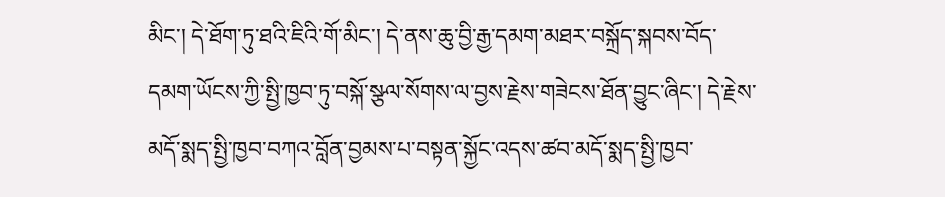མིང་། དེ་ཐོག་ཏུ་ཐའི་ཇིའི་གོ་མིང་། དེ་ནས་ཆུ་བྱི་རྒྱ་དམག་མཐར་བསྐྲོད་སྐབས་བོད་དམག་ཡོངས་ཀྱི་སྤྱི་ཁྱབ་ཏུ་བསྐོ་སྩལ་སོགས་ལ་བྱས་རྗེས་གཟེངས་ཐོན་བྱུང་ཞིང་། དེ་རྗེས་མདོ་སྨད་སྤྱི་ཁྱབ་བཀའ་བློན་བྱམས་པ་བསྟན་སྐྱོང་འདས་ཚབ་མདོ་སྨད་སྤྱི་ཁྱབ་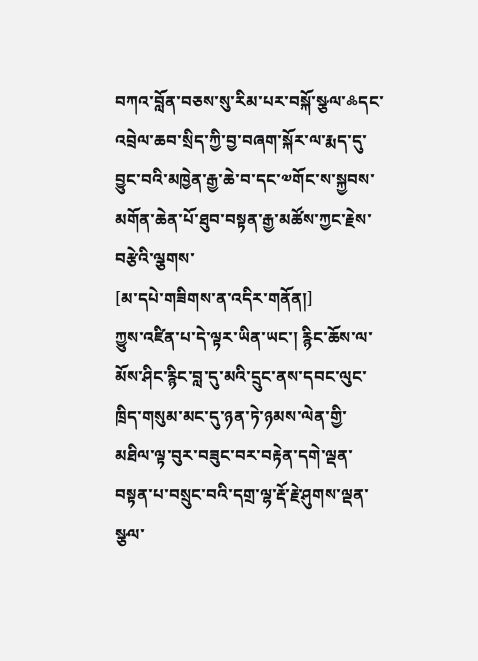བཀའ་བློན་བཅས་སུ་རིམ་པར་བསྐོ་སྩལ་༜དང་འབྲེལ་ཆབ་སྲིད་ཀྱི་བྱ་བཞག་སྐོར་ལ་རྨད་དུ་བྱུང་བའི་མཁྱེན་རྒྱ་ཆེ་བ་དང་༧གོང་ས་སྐྱབས་མགོན་ཆེན་པོ་ཐུབ་བསྟན་རྒྱ་མཚོས་ཀྱང་རྗེས་བརྩེའི་ལྕགས་
[མ་དཔེ་གཟིགས་ན་འདིར་གནོན།]
ཀྱུས་འཛིན་པ་དེ་ལྟར་ཡིན་ཡང་། རྙིང་ཆོས་ལ་མོས་ཤིང་རྙིང་བླ་དུ་མའི་དྲུང་ནས་དབང་ལུང་ཁྲིད་གསུམ་མང་དུ་ཉན་ཏེ་ཉམས་ལེན་གྱི་མཐིལ་ལྟ་བུར་བཟུང་བར་བརྟེན་དགེ་ལྡན་བསྟན་པ་བསྲུང་བའི་དགྲ་ལྷ་རྡོ་རྗེ་ཤུགས་ལྡན་སྩལ་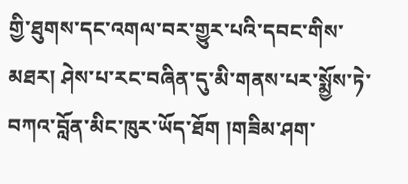གྱི་ཐུགས་དང་འགལ་བར་གྱུར་པའི་དབང་གིས་མཐར། ཤེས་པ་རང་བཞིན་དུ་མི་གནས་པར་སྨྱོས་ཏེ་བཀའ་བློན་མིང་ཁུར་ཡོད་ཐོག །གཟིམ་ཤག་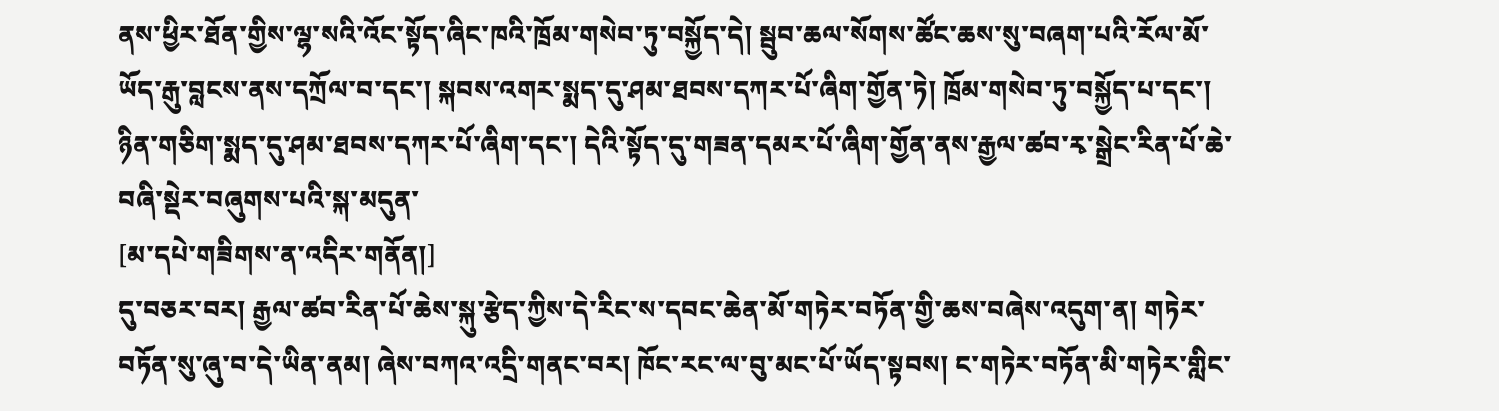ནས་ཕྱིར་ཐོན་གྱིས་ལྷ་སའི་འོང་སྟོད་ཞིང་ཁའི་ཁྲོམ་གསེབ་ཏུ་བསྐྱོད་དེ། སྦུབ་ཆལ་སོགས་ཚོང་ཆས་སུ་བཞག་པའི་རོལ་མོ་ཡོད་རྒུ་བླངས་ནས་དཀྲོལ་བ་དང་། སྐབས་འགར་སྨད་དུ་ཤམ་ཐབས་དཀར་པོ་ཞིག་གྱོན་ཏེ། ཁྲོམ་གསེབ་ཏུ་བསྐྱོད་པ་དང་། ཉིན་གཅིག་སྨད་དུ་ཤམ་ཐབས་དཀར་པོ་ཞིག་དང་། དེའི་སྟོད་དུ་གཟན་དམར་པོ་ཞིག་གྱོན་ནས་རྒྱལ་ཚབ་རྭ་སྒྲེང་རིན་པོ་ཆེ་བཞི་སྡེར་བཞུགས་པའི་སྐ་མདུན་
[མ་དཔེ་གཟིགས་ན་འདིར་གནོན།]
དུ་བཅར་བར། རྒྱལ་ཚབ་རིན་པོ་ཆེས་སྐུ་རྩེད་ཀྱིས་དེ་རིང་ས་དབང་ཆེན་མོ་གཏེར་བཏོན་གྱི་ཆས་བཞེས་འདུག་ན། གཏེར་བཏོན་སུ་ཞུ་བ་དེ་ཡིན་ནམ། ཞེས་བཀའ་འདྲི་གནང་བར། ཁོང་རང་ལ་བུ་མང་པོ་ཡོད་སྟབས། ང་གཏེར་བཏོན་མི་གཏེར་གླིང་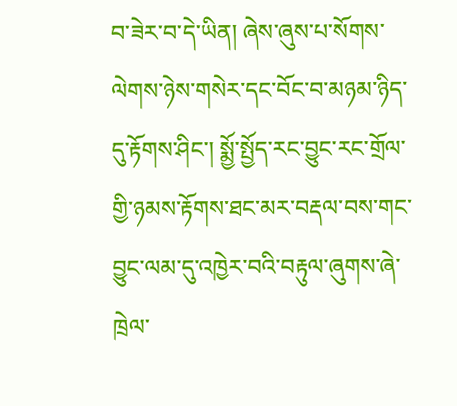བ་ཟེར་བ་དེ་ཡིན། ཞེས་ཞུས་པ་སོགས་ལེགས་ཉེས་གསེར་དང་བོང་བ་མཉམ་ཉིད་དུ་རྟོགས་ཤིང་། སྨྱོ་སྤྱོད་རང་བྱུང་རང་གྲོལ་གྱི་ཉམས་རྟོགས་ཐང་མར་བརྡལ་བས་གང་བྱུང་ལམ་དུ་འཁྱེར་བའི་བརྟུལ་ཞུགས་ཞེ་ཁྲེལ་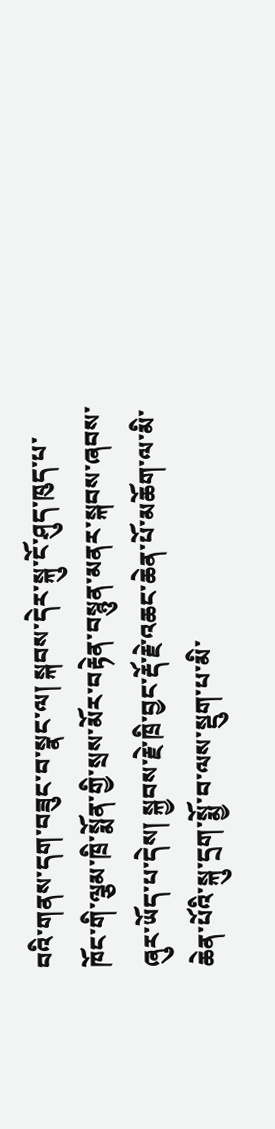བའི་གནས་དག་བཟུང་བ་སྣང་ལ། སྐབས་དེར་སྐུ་ངོ་ཤུད་ཁུད་པ་ཁོང་གི་ལྕམ་ཁྲི་སྨོན་གྱི་སྲས་མོར་བརྟེན་བསྙུན་མནར་སྐབས་ཞབས་ཞུར་ཡོད་པ་དེས། སྐྱབས་རྗེ་ཁྲི་བྱང་རྡོ་རྗེ་འཆང་ཆེན་པོ་མཆོག་ལ་མི་ཆེན་པོའི་སྐུ་དྲག་སྨྱོ་བ་ལས་སྡུག་པ་མི་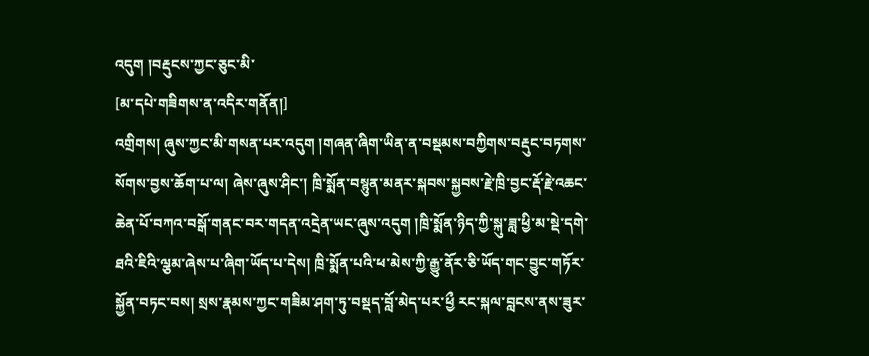འདུག །བརྡུངས་ཀྱང་ཅུང་མི་
[མ་དཔེ་གཟིགས་ན་འདིར་གནོན།]
འགྲིགས། ཞུས་ཀྱང་མི་གསན་པར་འདུག །གཞན་ཞིག་ཡིན་ན་བསྡམས་བཀྱིགས་བརྡུང་བཏགས་སོགས་བྱས་ཆོག་པ་ལ། ཞེས་ཞུས་ཤིང་། ཁྲི་སྨོན་བསྙུན་མནར་སྐབས་སྐྱབས་རྗེ་ཁྲི་བྱང་རྡོ་རྗེ་འཆང་ཆེན་པོ་བཀའ་བསྒོ་གནང་བར་གདན་འདྲེན་ཡང་ཞུས་འདུག །ཁྲི་སྨོན་ཉིད་ཀྱི་སྐུ་ཟླ་ཕྱི་མ་སྡེ་དགེ་ཐའི་ཇིའི་ལྕམ་ཞེས་པ་ཞིག་ཡོད་པ་དེས། ཁྲི་སྨོན་པའི་ཕ་མེས་ཀྱི་རྒྱུ་ནོར་ཅི་ཡོད་གང་བྱུང་གཏོར་སྐྱོན་བཏང་བས། སྲས་རྣམས་ཀྱང་གཟིམ་ཤག་ཏུ་བསྡད་བློ་མེད་པར་ཕྱྀ རང་སྐལ་བླངས་ནས་ཟུར་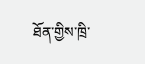ཐོན་གྱིས་ཁྲི་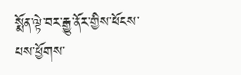སྨོན་ལྟེ་བར་རྒྱུ་ནོར་གྱིས་ཕོངས་པས་ཕྱོགས་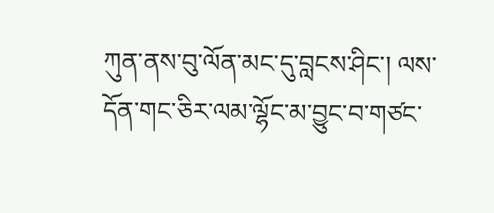ཀུན་ནས་བུ་ལོན་མང་དུ་བླངས་ཤིང་། ལས་དོན་གང་ཅིར་ལམ་ལྷོང་མ་བྱུང་བ་གཙང་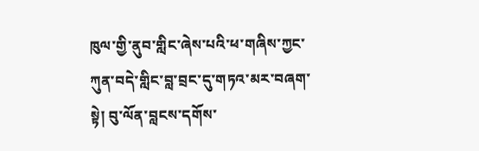ཁུལ་གྱི་ནུབ་གླིང་ཞེས་པའི་ཕ་གཞིས་ཀྱང་ཀུན་བདེ་གླིང་བླ་བྲང་དུ་གཏའ་མར་བཞག་སྟེ། བུ་ལོན་བླངས་དགོས་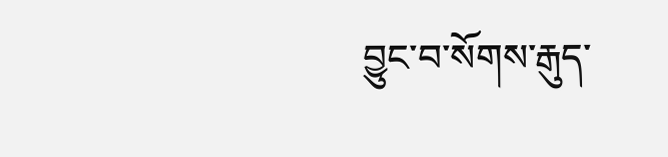བྱུང་བ་སོགས་རྒུད་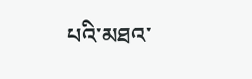པའི་མཐའ་